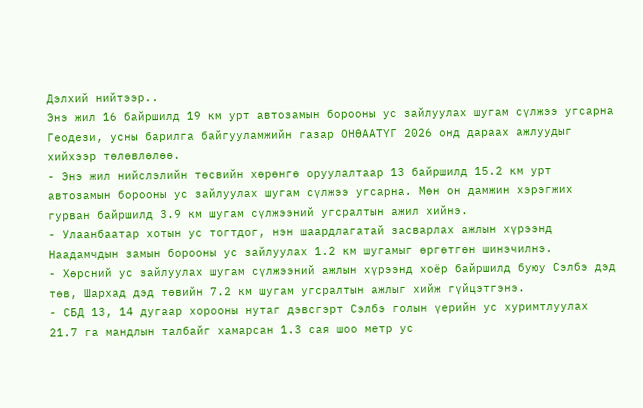Дэлхий нийтээр..
Энэ жил 16 байршилд 19 км урт автозамын борооны ус зайлуулах шугам сүлжээ угсарна
Геодези, усны барилга байгууламжийн газар ОНӨААТҮГ 2026 онд дараах ажлуудыг хийхээр төлөвлөлөө.
- Энэ жил нийслэлийн төсвийн хөрөнгө оруулалтаар 13 байршилд 15.2 км урт автозамын борооны ус зайлуулах шугам сүлжээ угсарна. Мөн он дамжин хэрэгжих гурван байршилд 3.9 км шугам сүлжээний угсралтын ажил хийнэ.
- Улаанбаатар хотын ус тогтдог, нэн шаардлагатай засварлах ажлын хүрээнд Наадамчдын замын борооны ус зайлуулах 1.2 км шугамыг өргөтгөн шинэчилнэ.
- Хөрсний ус зайлуулах шугам сүлжээний ажлын хүрээнд хоёр байршилд буюу Сэлбэ дэд төв, Шархад дэд төвийн 7.2 км шугам угсралтын ажлыг хийж гүйцэтгэнэ.
- СБД 13, 14 дугаар хорооны нутаг дэвсгэрт Сэлбэ голын үерийн ус хуримтлуулах 21.7 га мандлын талбайг хамарсан 1.3 сая шоо метр ус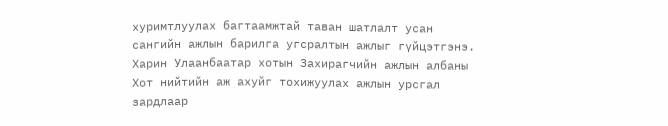хуримтлуулах багтаамжтай таван шатлалт усан сангийн ажлын барилга угсралтын ажлыг гүйцэтгэнэ.
Харин Улаанбаатар хотын Захирагчийн ажлын албаны Хот нийтийн аж ахуйг тохижуулах ажлын урсгал зардлаар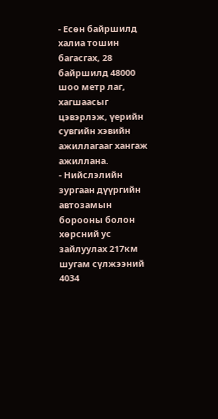- Есөн байршилд халиа тошин багасгах, 28 байршилд 48000 шоо метр лаг, хагшаасыг цэвэрлэж, үерийн сувгийн хэвийн ажиллагааг хангаж ажиллана.
- Нийслэлийн зургаан дүүргийн автозамын борооны болон хөрсний ус зайлуулах 217км шугам сүлжээний 4034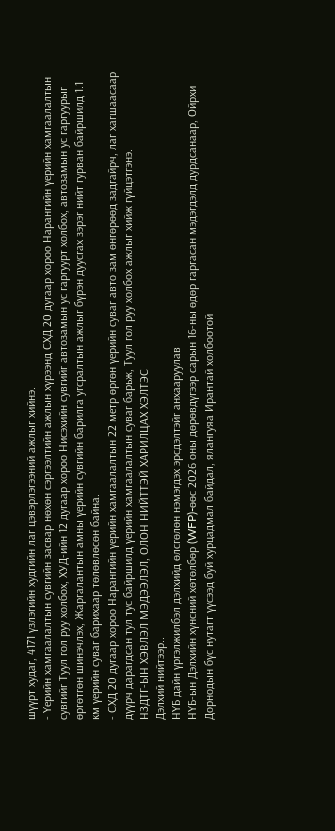шүүрт худаг, 4171 үзлэгийн худгийн лаг цэвэрлэгээний ажлыг хийнэ.
- Үерийн хамгаалалтын сувгийн засвар нөхөн сэргээлтийн ажлын хүрээнд СХД 20 дугаар хороо Нарангийн үерийн хамгаалалтын сувгийг Туул гол руу холбох, ХУД-ийн 12 дугаар хороо Нисэхийн сувгийг автозамын ус гаргуурт холбох, автозамын ус гаргуурыг өргөтгөн шинэчлэх, Жаргалантын амны үерийн сувгийн барилга угсралтын ажлыг бүрэн дуусгах зэрэг нийт гурван байршилд 1.1 км үерийн суваг барихаар төлөвлөсөн байна.
- СХД 20 дугаар хороо Нарангийн үерийн хамгаалалтын 22 метр өргөн үерийн суваг авто зам өнгөрөөд задгайрч, лаг хагшаасаар дүүрч дарагдсан тул тус байршилд үерийн хамгаалалтын суваг барьж, Туул гол руу холбох ажлыг хийж гүйцэтгэнэ.
НЗДТГ-ЫН ХЭВЛЭЛ МЭДЭЭЛЭЛ, ОЛОН НИЙТТЭЙ ХАРИЛЦАХ ХЭЛТЭС
Дэлхий нийтээр..
НҮБ дайн үргэлжилбэл дэлхийд өлсгөлөн нэмэгдэх эрсдэлтэйг анхааруулав
НҮБ-ын Дэлхийн хүнсний хөтөлбөр (WFP)-өөс 2026 оны дөрөвдүгээр сарын 16-ны өдөр гаргасан мэдэгдэлд дурдсанаар, Ойрхи Дорнодын бүс нутагт үүсээд буй хурцадмал байдал, ялангуяа Ирантай холбоотой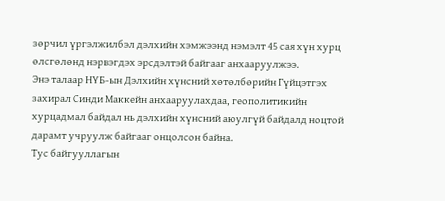зөрчил үргэлжилбэл дэлхийн хэмжээнд нэмэлт 45 сая хүн хурц өлсгөлөнд нэрвэгдэх эрсдэлтэй байгааг анхааруулжээ.
Энэ талаар НҮБ-ын Дэлхийн хүнсний хөтөлбөрийн Гүйцэтгэх захирал Синди Маккейн анхааруулахдаа, геополитикийн хурцадмал байдал нь дэлхийн хүнсний аюулгүй байдалд ноцтой дарамт учруулж байгааг онцолсон байна.
Тус байгууллагын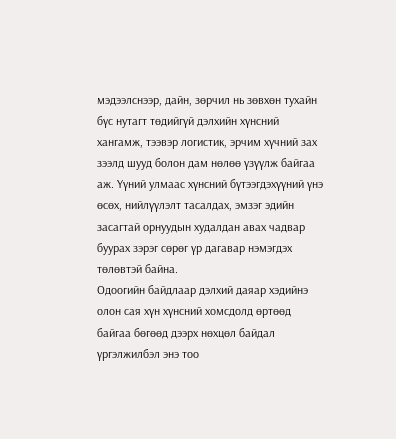мэдээлснээр, дайн, зөрчил нь зөвхөн тухайн бүс нутагт төдийгүй дэлхийн хүнсний хангамж, тээвэр логистик, эрчим хүчний зах зээлд шууд болон дам нөлөө үзүүлж байгаа аж. Үүний улмаас хүнсний бүтээгдэхүүний үнэ өсөх, нийлүүлэлт тасалдах, эмзэг эдийн засагтай орнуудын худалдан авах чадвар буурах зэрэг сөрөг үр дагавар нэмэгдэх төлөвтэй байна.
Одоогийн байдлаар дэлхий даяар хэдийнэ олон сая хүн хүнсний хомсдолд өртөөд байгаа бөгөөд дээрх нөхцөл байдал үргэлжилбэл энэ тоо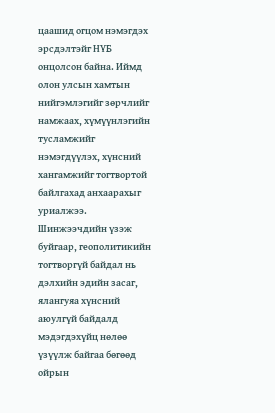цаашид огцом нэмэгдэх эрсдэлтэйг НҮБ онцолсон байна. Иймд олон улсын хамтын нийгэмлэгийг зөрчлийг намжаах, хүмүүнлэгийн тусламжийг нэмэгдүүлэх, хүнсний хангамжийг тогтвортой байлгахад анхаарахыг уриалжээ.
Шинжээчдийн үзэж буйгаар, геополитикийн тогтворгүй байдал нь дэлхийн эдийн засаг, ялангуяа хүнсний аюулгүй байдалд мэдэгдэхүйц нөлөө үзүүлж байгаа бөгөөд ойрын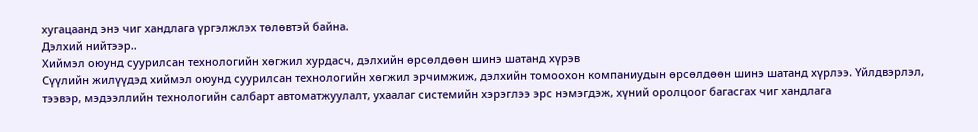хугацаанд энэ чиг хандлага үргэлжлэх төлөвтэй байна.
Дэлхий нийтээр..
Хиймэл оюунд суурилсан технологийн хөгжил хурдасч, дэлхийн өрсөлдөөн шинэ шатанд хүрэв
Сүүлийн жилүүдэд хиймэл оюунд суурилсан технологийн хөгжил эрчимжиж, дэлхийн томоохон компаниудын өрсөлдөөн шинэ шатанд хүрлээ. Үйлдвэрлэл, тээвэр, мэдээллийн технологийн салбарт автоматжуулалт, ухаалаг системийн хэрэглээ эрс нэмэгдэж, хүний оролцоог багасгах чиг хандлага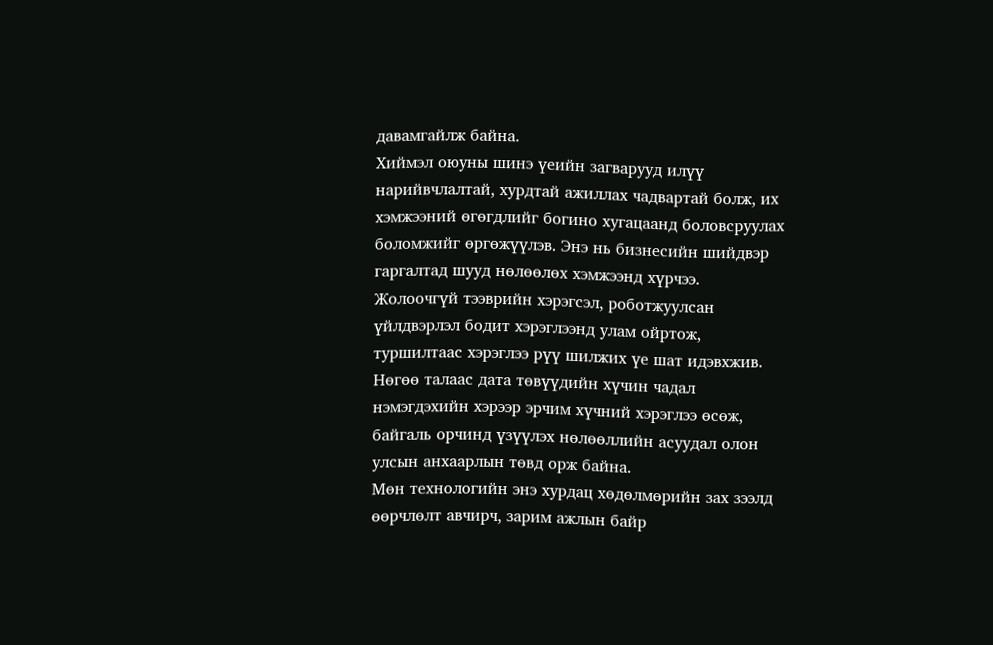давамгайлж байна.
Хиймэл оюуны шинэ үеийн загварууд илүү нарийвчлалтай, хурдтай ажиллах чадвартай болж, их хэмжээний өгөгдлийг богино хугацаанд боловсруулах боломжийг өргөжүүлэв. Энэ нь бизнесийн шийдвэр гаргалтад шууд нөлөөлөх хэмжээнд хүрчээ. Жолоочгүй тээврийн хэрэгсэл, роботжуулсан үйлдвэрлэл бодит хэрэглээнд улам ойртож, туршилтаас хэрэглээ рүү шилжих үе шат идэвхжив.
Нөгөө талаас дата төвүүдийн хүчин чадал нэмэгдэхийн хэрээр эрчим хүчний хэрэглээ өсөж, байгаль орчинд үзүүлэх нөлөөллийн асуудал олон улсын анхаарлын төвд орж байна.
Мөн технологийн энэ хурдац хөдөлмөрийн зах зээлд өөрчлөлт авчирч, зарим ажлын байр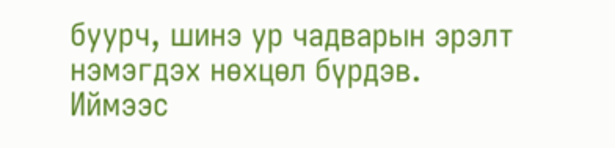буурч, шинэ ур чадварын эрэлт нэмэгдэх нөхцөл бүрдэв.
Иймээс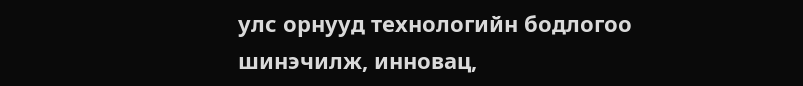улс орнууд технологийн бодлогоо шинэчилж, инновац,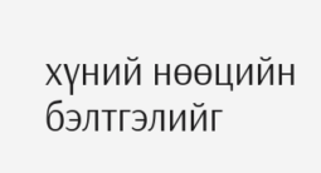хүний нөөцийн бэлтгэлийг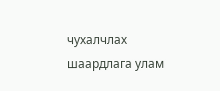чухалчлах шаардлага улам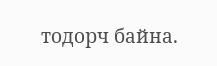тодорч байна.